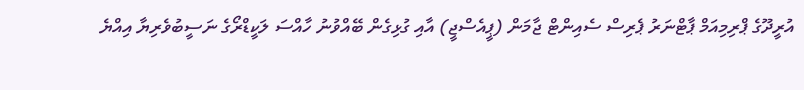އުރީދޫގެ ޕްރިމިއަމް ޕާޓްނަރު ޕެރިސް ސެއިންޓް ޖާމަން (ޕީއެސްޖީ) އާއި ގުޅިގެން ބޭއްވުނު ހާއްސަ ލަކީޑްރޯގެ ނަސީބުވެރިޔާ އިއްޔެ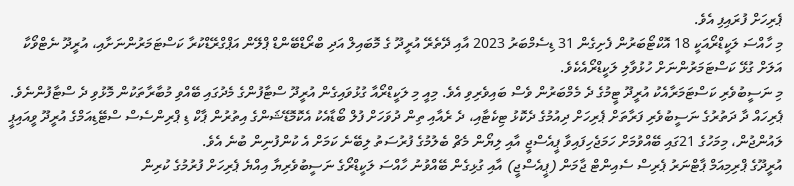ޕެރިހަށް ފުރައިފި އެވެ.
މި ހާއްސަ ލަކީޑްރޯއަކީ 18 އޮކްޓޯބަރުން ފެށިގެން 31 ޑިސެމްބަރު 2023 އާއި ދޭތެރޭ އުރީދޫ ގެ މޮބައިލް އަދި ބްރޯޑްބޭންޑް ޕްލޭން އަޕްގްރޭޑްކުރާ ކަސްޓަމަރުންނަށާއި، އުރީދޫ ނެޓްވޯކާ އަލަށް ގުޅޭ ކަސްޓަމަރުންނަށް ހުޅުވާލި ލަކީޑްރޯއެކެވެ.
މި ނަސީބުވެރި ކަސްޓަމަރާއެކު އުރީދޫ ޓީމުގެ ދެ މެމްބަރުން ވެސް ބައިވެރިވި އެވެ. މިއީ މި ލަކީޑްރޯއާ ގުޅުވައިގެން އުރީދޫ ސްޓާފުންގެ މެދުގައި ބޭއްވި މުބާރާތަކުން މޮޅުވި ދެ ސްޓާފުންނެވެ.
ޕެރިހައް ދާ ދަތުރުގެ ނަސީބުވެރި ފަރާތަށް ޕެރިހަށް ދިއުމުގެ ދެކޮޅު ޓިކެޓާއި، ދެ ރެއާއި ތިން ދުވަހަށް ފުލް ބޯޑާއެކު އެކޮމޮޑޭޝަންގެ އިތުރުން ޕާކް ޑި ޕްރިންސެސް ސްޓޭޑިއަމްގެ އުރީދޫ ވީއައިޕީ ލައުންޖުން، މިމަހުގެ 21ގައި ބޭއްވުމަށް ހަމަޖެހިފައިވާ ޕީއެސްޖީ އާއި ލިޔޯން މެޗް ބެލުމުގެ ފުރުސަތު ލިބޭނެ ކަމަށް އެ ކުންފުނިން ބުނެ އެވެ.
އުރީދޫގެ ޕްރިމިއަމް ޕާޓްނަރު ޕެރިސް ސެއިންޓް ޖާމަން (ޕީއެސްޖީ) އާއި ގުޅިގެން ބޭއްވުނު ހާއްސަ ލަކީޑްރޯގެ ނަސީބުވެރިޔާ އިއްޔެ ޕެރިހަށް ފުރުމުގެ ކުރިން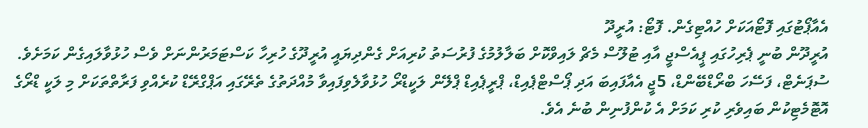އެއާޕޯޓުގައި ފޮޓޯއަކަށް ހުއްޓިގެން. ފޮޓޯ: އުރީދޫ
އުރީދޫން ބުނީ ޕެރިހުގައި ޕީއެސްޖީ އާއި ޓުލޫސް މެޗް ލައިވްކޮށް ބަލާލުމުގެ ފުރުސަތު ކުރިއަށް ގެންދިޔައީ އުރީދޫގެ ހުރިހާ ކަސްޓަމަރުންނަށް ވެސް ހުޅުވާލައިގެން ކަމަށެވެ. ސުޕަނެޓް، ފަސޭހަ ބްރޯޑްބޭންޑް، 5ޖީ އެއާފައިބަ އަދި ޕޯސްޓްޕެއިޑް، ޕްރީޕެއިޑް ޕްލޭން ލަކީޑްރޯ ހުޅުވާލެވިފައިވާ މުއްދަތުގެ ތެރޭގައި އަޕްގްރޭޑް ކުރެއްވި ފަރާތްތަކަށް މި ލަކީ ޑްރޯގެ އޮޓޮމެޓިކުން ބައިވެރި ކުރި ކަމަށް އެ ކުންފުނިން ބުނެ އެވެ.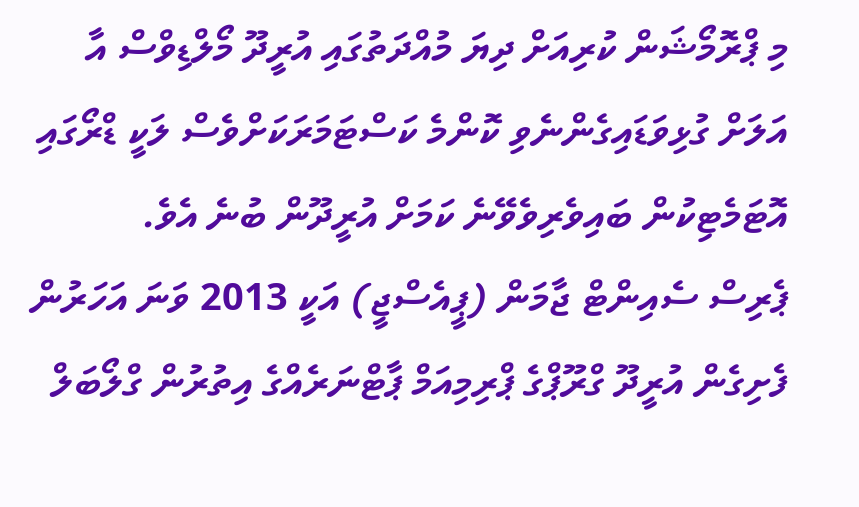މި ޕްރޮމޯޝަން ކުރިއަށް ދިޔަ މުއްދަތުގައި އުރީދޫ މޯލްޑިވްސް އާ އަލަށް ގުޅިވަޑައިގެންނެވި ކޮންމެ ކަސްޓަމަރަކަށްވެސް ލަކީ ޑްރޯގައި އޮޓަމެޓިކުން ބައިވެރިވެވޭނެ ކަމަށް އުރީދޫން ބުނެ އެވެ.
ޕެރިސް ސެއިންޓް ޖާމަން (ޕީއެސްޖީ) އަކީ 2013 ވަނަ އަހަރުން ފެށިގެން އުރީދޫ ގްރޫޕްގެ ޕްރިމިއަމް ޕާޓްނަރެއްގެ އިތުރުން ގްލޯބަލް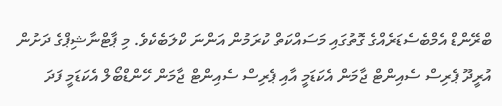ބްރޭންޑް އެމްބެސެޑަރެއްގެ ގޮތުގައި މަސައްކަތް ކުރަމުން އަންނަ ކްލަބެކެވެ. މި ޕާޓްނާޝިޕްގެ ދަށުން އުރީދޫ ޕެރިސް ސެއިންޓް ޖާމަން އެކަޑަމީ އާއި ޕެރިސް ސެއިންޓް ޖާމަން ހޭންޑްބޯލް އެކަޑަމީ ފަދަ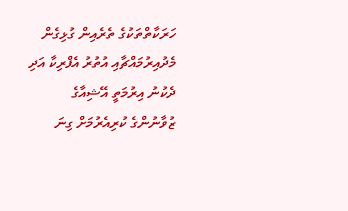ހަރަކާތްތަކުގެ ތެރެއިން ގުޅިގެން މެދުއިރުމައްޗާއި އުތުރު އެފްރިކާ އަދި ދެކުނު އިރުމަތީ އޭޝިއާގެ ޒުވާނުންގެ ކުރިއެރުމަށް ގިނަ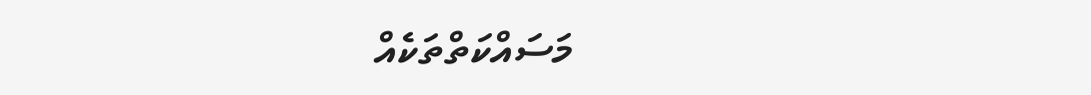މަސައްކަތްތަކެއް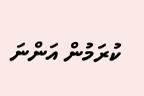ކުރަމުން އަންނަ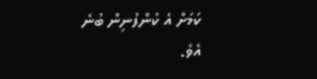ކަމަށް އެ ކުންފުނިން ބުނެ އެވެ.